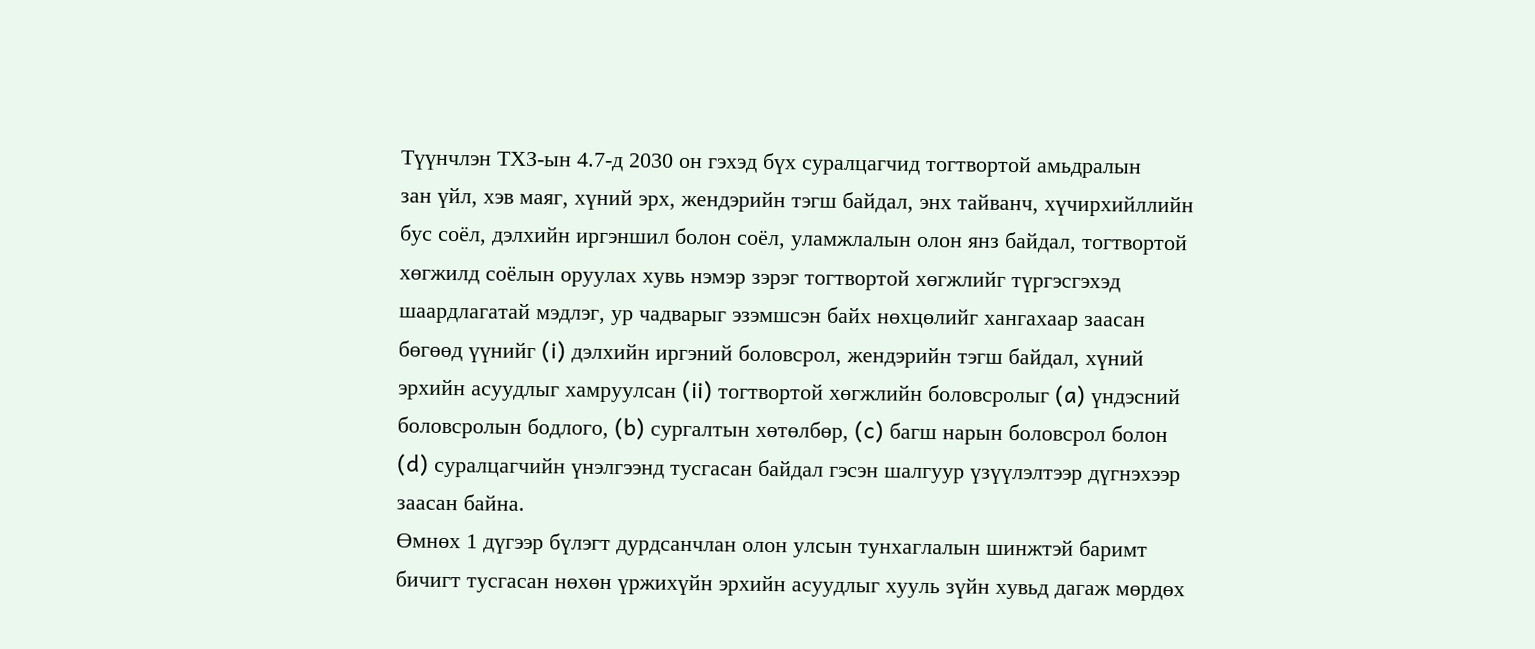Түүнчлэн ТХЗ-ын 4.7-д 2030 он гэхэд бүх суралцагчид тогтвортой амьдралын
зан үйл, хэв маяг, хүний эрх, жендэрийн тэгш байдал, энх тайванч, хүчирхийллийн
бус соёл, дэлхийн иргэншил болон соёл, уламжлалын олон янз байдал, тогтвортой
хөгжилд соёлын оруулах хувь нэмэр зэрэг тогтвортой хөгжлийг түргэсгэхэд
шаардлагатай мэдлэг, ур чадварыг эзэмшсэн байх нөхцөлийг хангахаар заасан
бөгөөд үүнийг (i) дэлхийн иргэний боловсрол, жендэрийн тэгш байдал, хүний
эрхийн асуудлыг хамруулсан (ii) тогтвортой хөгжлийн боловсролыг (a) үндэсний
боловсролын бодлого, (b) сургалтын хөтөлбөр, (c) багш нарын боловсрол болон
(d) суралцагчийн үнэлгээнд тусгасан байдал гэсэн шалгуур үзүүлэлтээр дүгнэхээр
заасан байна.
Өмнөх 1 дүгээр бүлэгт дурдсанчлан олон улсын тунхаглалын шинжтэй баримт
бичигт тусгасан нөхөн үржихүйн эрхийн асуудлыг хууль зүйн хувьд дагаж мөрдөх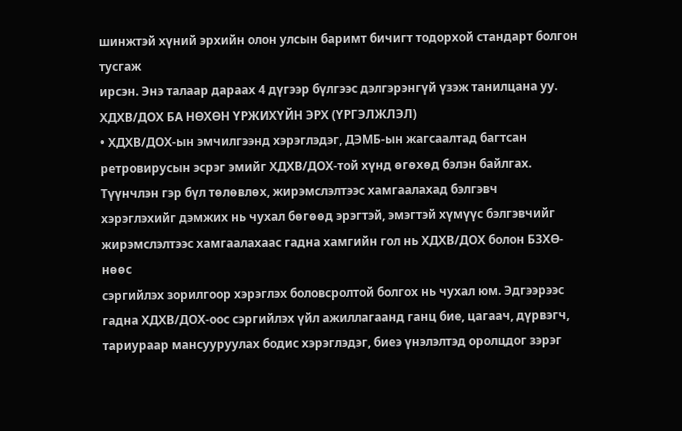шинжтэй хүний эрхийн олон улсын баримт бичигт тодорхой стандарт болгон тусгаж
ирсэн. Энэ талаар дараах 4 дүгээр бүлгээс дэлгэрэнгүй үзэж танилцана уу.
ХДХВ/ДОХ БА НӨХӨН ҮРЖИХҮЙН ЭРХ (ҮРГЭЛЖЛЭЛ)
• ХДХВ/ДОХ-ын эмчилгээнд хэрэглэдэг, ДЭМБ-ын жагсаалтад багтсан
ретровирусын эсрэг эмийг ХДХВ/ДОХ-той хүнд өгөхөд бэлэн байлгах.
Түүнчлэн гэр бүл төлөвлөх, жирэмслэлтээс хамгаалахад бэлгэвч
хэрэглэхийг дэмжих нь чухал бөгөөд эрэгтэй, эмэгтэй хүмүүс бэлгэвчийг
жирэмслэлтээс хамгаалахаас гадна хамгийн гол нь ХДХВ/ДОХ болон БЗХӨ-нөөс
сэргийлэх зорилгоор хэрэглэх боловсролтой болгох нь чухал юм. Эдгээрээс
гадна ХДХВ/ДОХ-оос сэргийлэх үйл ажиллагаанд ганц бие, цагаач, дүрвэгч,
тариураар мансууруулах бодис хэрэглэдэг, биеэ үнэлэлтэд оролцдог зэрэг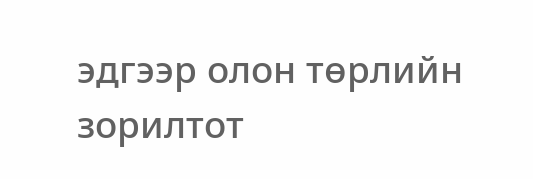эдгээр олон төрлийн зорилтот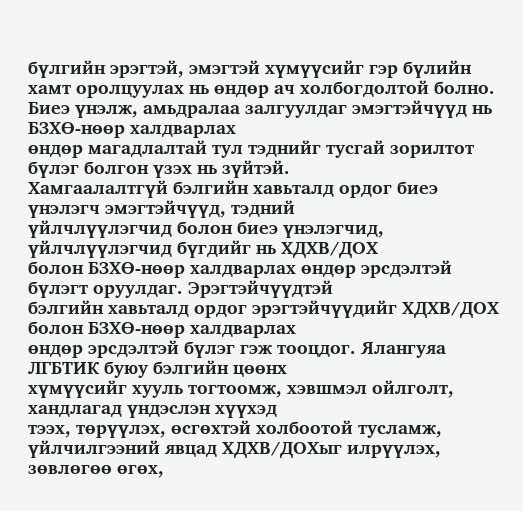бүлгийн эрэгтэй, эмэгтэй хүмүүсийг гэр бүлийн
хамт оролцуулах нь өндөр ач холбогдолтой болно.
Биеэ үнэлж, амьдралаа залгуулдаг эмэгтэйчүүд нь БЗХӨ-нөөр халдварлах
өндөр магадлалтай тул тэднийг тусгай зорилтот бүлэг болгон үзэх нь зүйтэй.
Хамгаалалтгүй бэлгийн хавьталд ордог биеэ үнэлэгч эмэгтэйчүүд, тэдний
үйлчлүүлэгчид болон биеэ үнэлэгчид, үйлчлүүлэгчид бүгдийг нь ХДХВ/ДОХ
болон БЗХӨ-нөөр халдварлах өндөр эрсдэлтэй бүлэгт оруулдаг. Эрэгтэйчүүдтэй
бэлгийн хавьталд ордог эрэгтэйчүүдийг ХДХВ/ДОХ болон БЗХӨ-нөөр халдварлах
өндөр эрсдэлтэй бүлэг гэж тооцдог. Ялангуяа ЛГБТИК буюу бэлгийн цөөнх
хүмүүсийг хууль тогтоомж, хэвшмэл ойлголт, хандлагад үндэслэн хүүхэд
тээх, төрүүлэх, өсгөхтэй холбоотой тусламж, үйлчилгээний явцад ХДХВ/ДОХыг илрүүлэх, зөвлөгөө өгөх,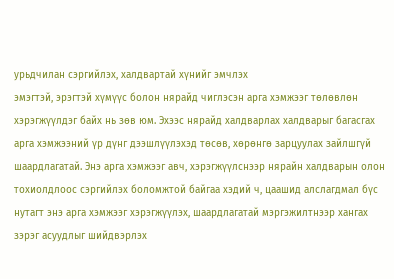урьдчилан сэргийлэх, халдвартай хүнийг эмчлэх
эмэгтэй, эрэгтэй хүмүүс болон нярайд чиглэсэн арга хэмжээг төлөвлөн
хэрэгжүүлдэг байх нь зөв юм. Эхээс нярайд халдварлах халдварыг багасгах
арга хэмжээний үр дүнг дээшлүүлэхэд төсөв, хөрөнгө зарцуулах зайлшгүй
шаардлагатай. Энэ арга хэмжээг авч, хэрэгжүүлснээр нярайн халдварын олон
тохиолдлоос сэргийлэх боломжтой байгаа хэдий ч, цаашид алслагдмал бүс
нутагт энэ арга хэмжээг хэрэгжүүлэх, шаардлагатай мэргэжилтнээр хангах
зэрэг асуудлыг шийдвэрлэх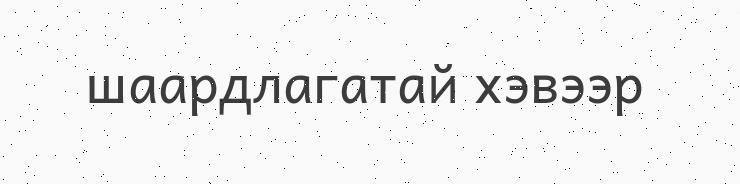шаардлагатай хэвээр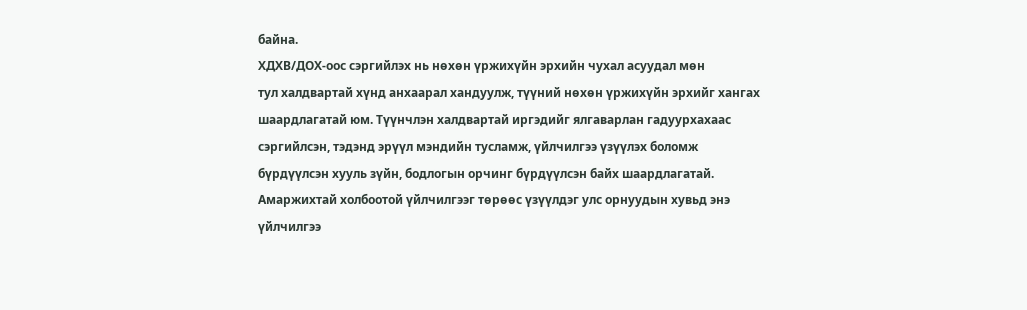байна.
ХДХВ/ДОХ-оос сэргийлэх нь нөхөн үржихүйн эрхийн чухал асуудал мөн
тул халдвартай хүнд анхаарал хандуулж, түүний нөхөн үржихүйн эрхийг хангах
шаардлагатай юм. Түүнчлэн халдвартай иргэдийг ялгаварлан гадуурхахаас
сэргийлсэн, тэдэнд эрүүл мэндийн тусламж, үйлчилгээ үзүүлэх боломж
бүрдүүлсэн хууль зүйн, бодлогын орчинг бүрдүүлсэн байх шаардлагатай.
Амаржихтай холбоотой үйлчилгээг төрөөс үзүүлдэг улс орнуудын хувьд энэ
үйлчилгээ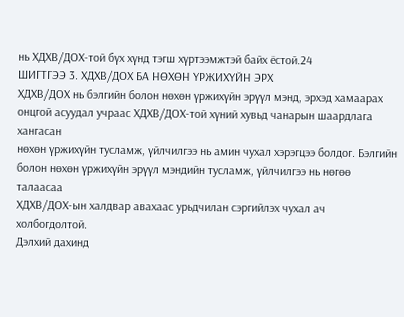нь ХДХВ/ДОХ-той бүх хүнд тэгш хүртээмжтэй байх ёстой.24
ШИГТГЭЭ 3. ХДХВ/ДОХ БА НӨХӨН ҮРЖИХҮЙН ЭРХ
ХДХВ/ДОХ нь бэлгийн болон нөхөн үржихүйн эрүүл мэнд, эрхэд хамаарах
онцгой асуудал учраас ХДХВ/ДОХ-той хүний хувьд чанарын шаардлага хангасан
нөхөн үржихүйн тусламж, үйлчилгээ нь амин чухал хэрэгцээ болдог. Бэлгийн
болон нөхөн үржихүйн эрүүл мэндийн тусламж, үйлчилгээ нь нөгөө талаасаа
ХДХВ/ДОХ-ын халдвар авахаас урьдчилан сэргийлэх чухал ач холбогдолтой.
Дэлхий дахинд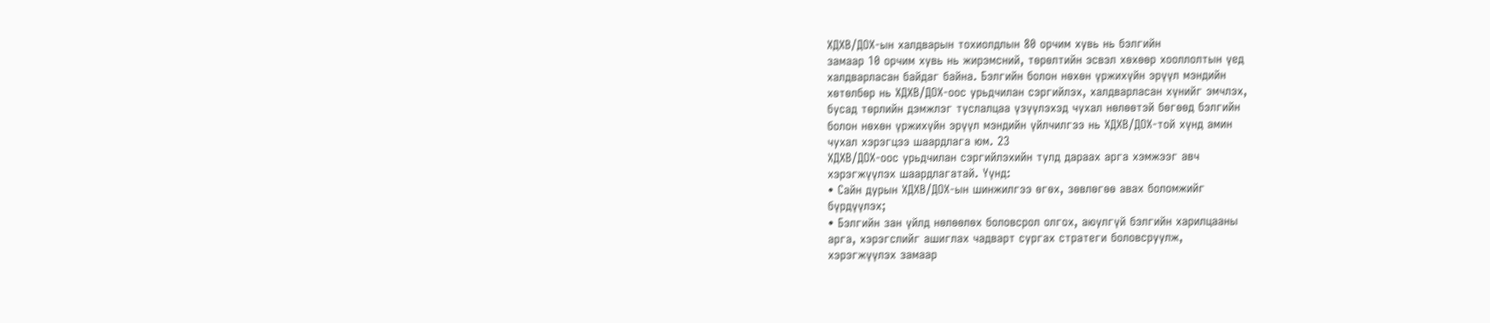ХДХВ/ДОХ-ын халдварын тохиолдлын 80 орчим хувь нь бэлгийн
замаар 10 орчим хувь нь жирэмсний, төрөлтийн эсвэл хөхөөр хооллолтын үед
халдварласан байдаг байна. Бэлгийн болон нөхөн үржихүйн эрүүл мэндийн
хөтөлбөр нь ХДХВ/ДОХ-оос урьдчилан сэргийлэх, халдварласан хүнийг эмчлэх,
бусад төрлийн дэмжлэг туслалцаа үзүүлэхэд чухал нөлөөтэй бөгөөд бэлгийн
болон нөхөн үржихүйн эрүүл мэндийн үйлчилгээ нь ХДХВ/ДОХ-той хүнд амин
чухал хэрэгцээ шаардлага юм. 23
ХДХВ/ДОХ-оос урьдчилан сэргийлэхийн тулд дараах арга хэмжээг авч
хэрэгжүүлэх шаардлагатай. Үүнд:
• Сайн дурын ХДХВ/ДОХ-ын шинжилгээ өгөх, зөвлөгөө авах боломжийг
бүрдүүлэх;
• Бэлгийн зан үйлд нөлөөлөх боловсрол олгох, аюулгүй бэлгийн харилцааны
арга, хэрэгслийг ашиглах чадварт сургах стратеги боловсруулж,
хэрэгжүүлэх замаар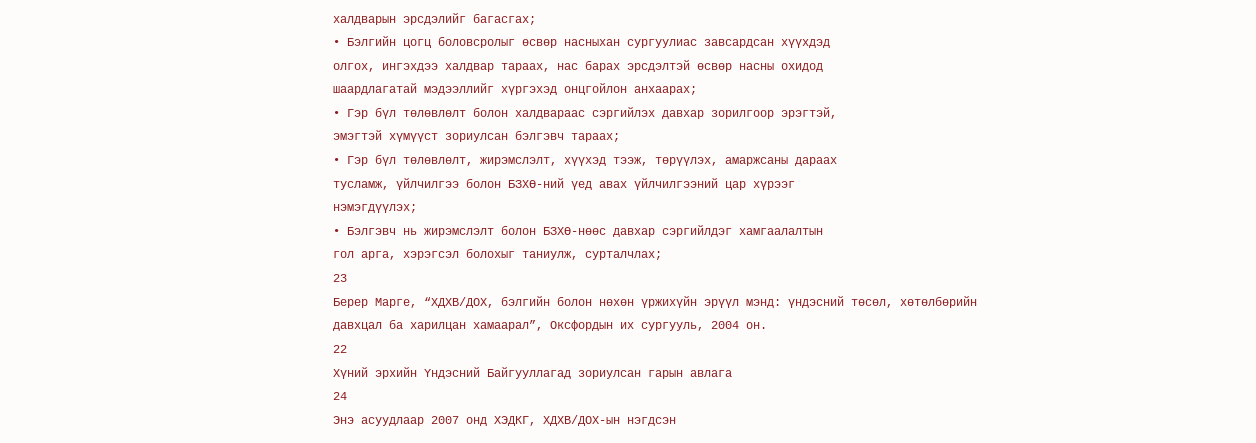халдварын эрсдэлийг багасгах;
• Бэлгийн цогц боловсролыг өсвөр насныхан сургуулиас завсардсан хүүхдэд
олгох, ингэхдээ халдвар тараах, нас барах эрсдэлтэй өсвөр насны охидод
шаардлагатай мэдээллийг хүргэхэд онцгойлон анхаарах;
• Гэр бүл төлөвлөлт болон халдвараас сэргийлэх давхар зорилгоор эрэгтэй,
эмэгтэй хүмүүст зориулсан бэлгэвч тараах;
• Гэр бүл төлөвлөлт, жирэмслэлт, хүүхэд тээж, төрүүлэх, амаржсаны дараах
тусламж, үйлчилгээ болон БЗХӨ-ний үед авах үйлчилгээний цар хүрээг
нэмэгдүүлэх;
• Бэлгэвч нь жирэмслэлт болон БЗХӨ-нөөс давхар сэргийлдэг хамгаалалтын
гол арга, хэрэгсэл болохыг таниулж, сурталчлах;
23
Берер Марге, “ХДХВ/ДОХ, бэлгийн болон нөхөн үржихүйн эрүүл мэнд: үндэсний төсөл, хөтөлбөрийн
давхцал ба харилцан хамаарал”, Оксфордын их сургууль, 2004 он.
22
Хүний эрхийн Үндэсний Байгууллагад зориулсан гарын авлага
24
Энэ асуудлаар 2007 онд ХЭДКГ, ХДХВ/ДОХ-ын нэгдсэн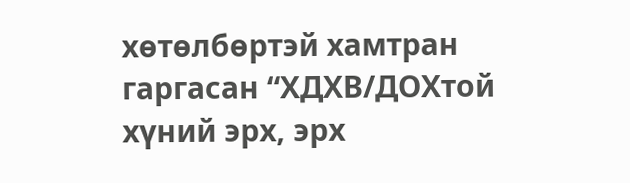хөтөлбөртэй хамтран гаргасан “ХДХВ/ДОХтой хүний эрх, эрх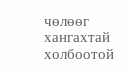чөлөөг хангахтай холбоотой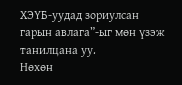ХЭҮБ-уудад зориулсан гарын авлага”-ыг мөн үзэж
танилцана уу.
Нөхөн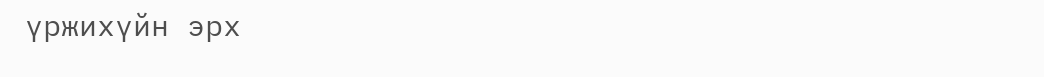үржихүйн эрх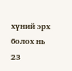хүний эрх болох нь
23